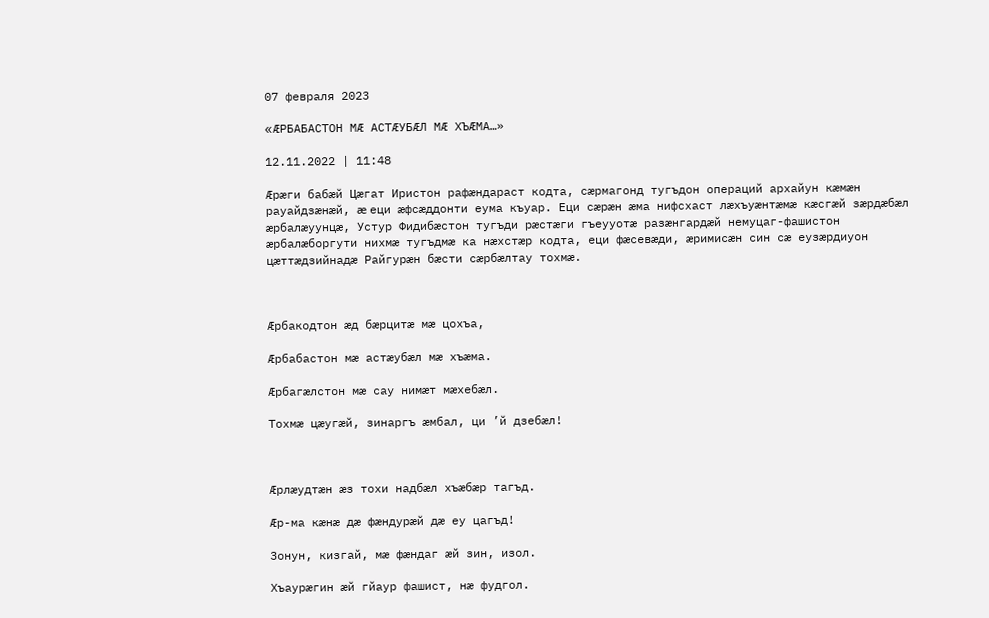07 февраля 2023

«ÆРБАБАСТОН МÆ АСТÆУБÆЛ МÆ ХЪÆМА…»

12.11.2022 | 11:48

Æрæги бабæй Цæгат Иристон рафæндараст кодта, сæрмагонд тугъдон операций архайун кæмæн рауайдзæнæй, æ еци æфсæддонти еума къуар. Еци сæрæн æма нифсхаст лæхъуæнтæмæ кæсгæй зæрдæбæл æрбалæуунцæ, Устур Фидибæстон тугъди рæстæги гъеууотæ разæнгардæй немуцаг-фашистон æрбалæборгути нихмæ тугъдмæ ка нæхстæр кодта, еци фæсевæди, æримисæн син сæ еузæрдиуон цæттæдзийнадæ Райгурæн бæсти сæрбæлтау тохмæ.



Æрбакодтон æд бæрцитæ мæ цохъа,

Æрбабастон мæ астæубæл мæ хъæма.

Æрбагæлстон мæ сау нимæт мæхебæл.

Тохмæ цæугæй, зинаргъ æмбал, ци ’й дзебæл!



Æрлæудтæн æз тохи надбæл хъæбæр тагъд.

Æр-ма кæнæ дæ фæндурæй дæ еу цагъд!

Зонун, кизгай, мæ фæндаг æй зин, изол.

Хъаурæгин æй гйаур фашист, нæ фудгол.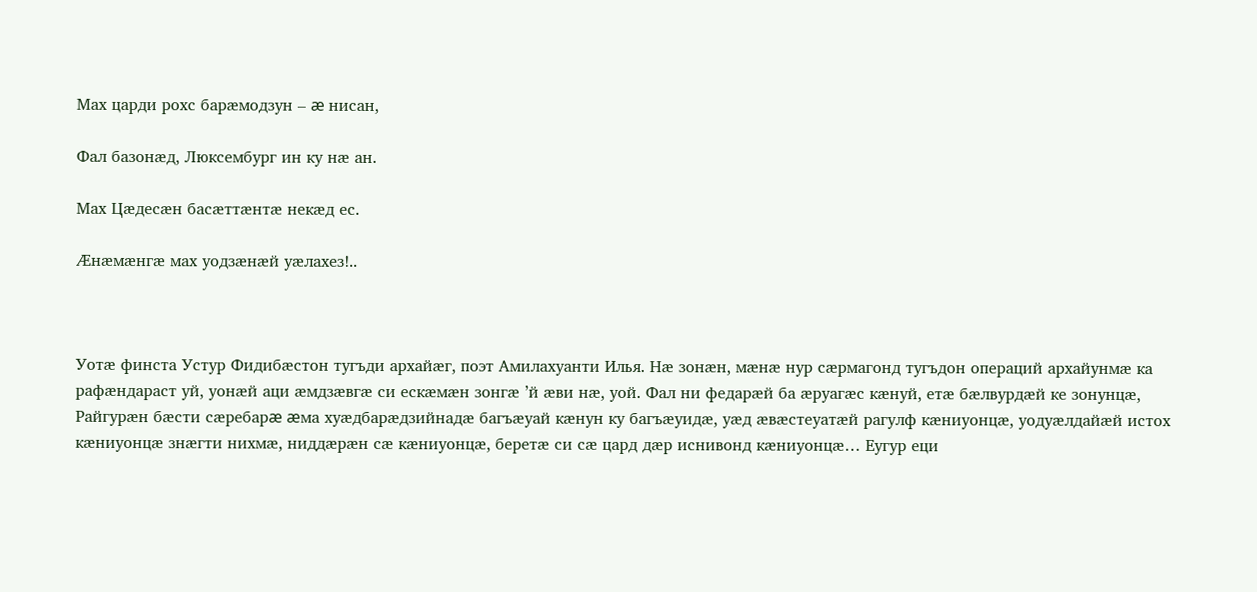Мах царди рохс барæмодзун – æ нисан,

Фал базонæд, Люксембург ин ку нæ ан.

Мах Цæдесæн басæттæнтæ некæд ес.

Æнæмæнгæ мах уодзæнæй уæлахез!..



Уотæ финста Устур Фидибæстон тугъди архайæг, поэт Амилахуанти Илья. Нæ зонæн, мæнæ нур сæрмагонд тугъдон операций архайунмæ ка рафæндараст уй, уонæй аци æмдзæвгæ си ескæмæн зонгæ ’й æви нæ, уой. Фал ни федарæй ба æруагæс кæнуй, етæ бæлвурдæй ке зонунцæ, Райгурæн бæсти сæребарæ æма хуæдбарæдзийнадæ багъæуай кæнун ку багъæуидæ, уæд æвæстеуатæй рагулф кæниуонцæ, уодуæлдайæй истох кæниуонцæ знæгти нихмæ, ниддæрæн сæ кæниуонцæ, беретæ си сæ цард дæр иснивонд кæниуонцæ… Еугур еци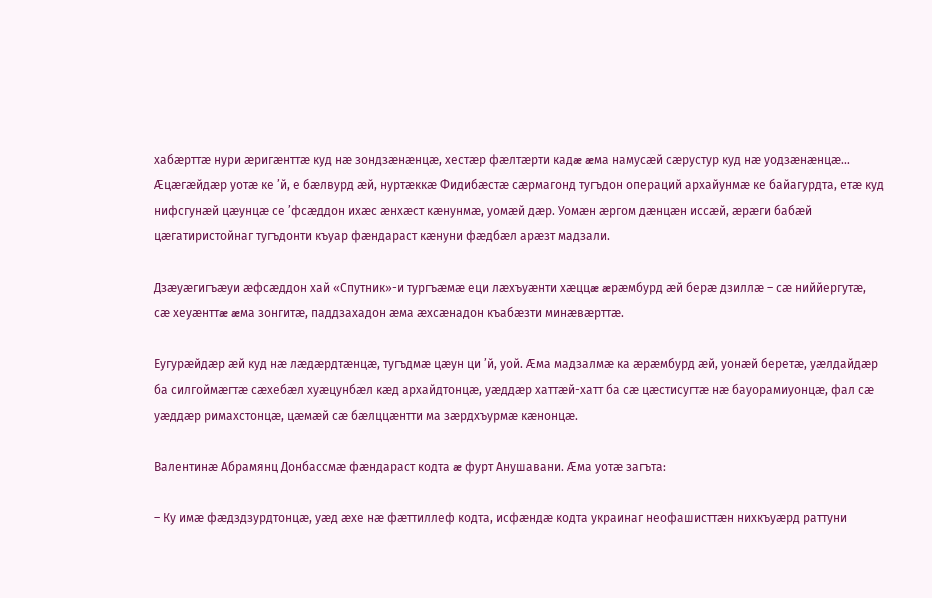хабæрттæ нури æригæнттæ куд нæ зондзæнæнцæ, хестæр фæлтæрти кадæ æма намусæй сæрустур куд нæ уодзæнæнцæ… Æцæгæйдæр уотæ ке ’й, е бæлвурд æй, нуртæккæ Фидибæстæ сæрмагонд тугъдон операций архайунмæ ке байагурдта, етæ куд нифсгунæй цæунцæ се ’фсæддон ихæс æнхæст кæнунмæ, уомæй дæр. Уомæн æргом дæнцæн иссæй, æрæги бабæй цæгатиристойнаг тугъдонти къуар фæндараст кæнуни фæдбæл арæзт мадзали.

Дзæуæгигъæуи æфсæддон хай «Спутник»-и тургъæмæ еци лæхъуæнти хæццæ æрæмбурд æй берæ дзиллæ – сæ ниййергутæ, сæ хеуæнттæ æма зонгитæ, паддзахадон æма æхсæнадон къабæзти минæвæрттæ.

Еугурæйдæр æй куд нæ лæдæрдтæнцæ, тугъдмæ цæун ци ’й, уой. Æма мадзалмæ ка æрæмбурд æй, уонæй беретæ, уæлдайдæр ба силгоймæгтæ сæхебæл хуæцунбæл кæд архайдтонцæ, уæддæр хаттæй-хатт ба сæ цæстисугтæ нæ бауорамиуонцæ, фал сæ уæддæр римахстонцæ, цæмæй сæ бæлццæнтти ма зæрдхъурмæ кæнонцæ.

Валентинæ Абрамянц Донбассмæ фæндараст кодта æ фурт Анушавани. Æма уотæ загъта:

– Ку имæ фæдздзурдтонцæ, уæд æхе нæ фæттиллеф кодта, исфæндæ кодта украинаг неофашисттæн нихкъуæрд раттуни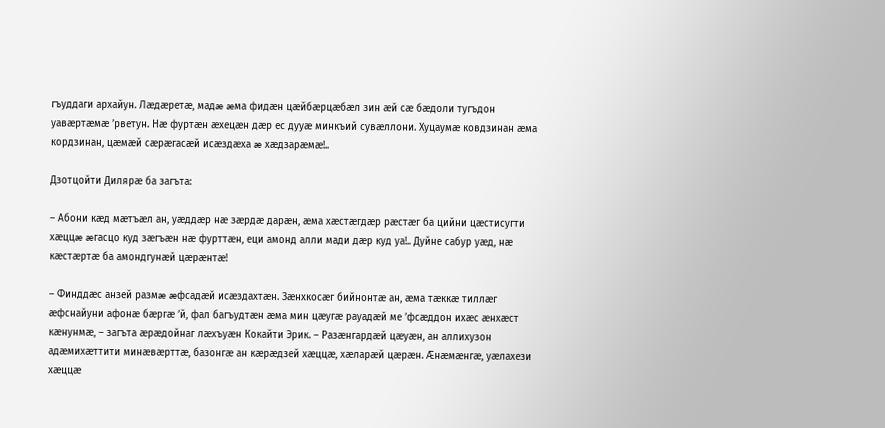гъуддаги архайун. Лæдæретæ, мадæ æма фидæн цæйбæрцæбæл зин æй сæ бæдоли тугъдон уавæртæмæ ’рветун. Нæ фуртæн æхецæн дæр ес дууæ минкъий сувæллони. Хуцаумæ ковдзинан æма кордзинан, цæмæй сæрæгасæй исæздæха æ хæдзарæмæ!..

Дзотцойти Дилярæ ба загъта:

– Абони кæд мæтъæл ан, уæддæр нæ зæрдæ дарæн, æма хæстæгдæр рæстæг ба цийни цæстисугти хæццæ æгасцо куд зæгъæн нæ фурттæн, еци амонд алли мади дæр куд уа!.. Дуйне сабур уæд, нæ кæстæртæ ба амондгунæй цæрæнтæ!

– Финддæс анзей размæ æфсадæй исæздахтæн. Зæнхкосæг бийнонтæ ан, æма тæккæ тиллæг æфснайуни афонæ бæргæ ’й, фал багъудтæн æма мин цæугæ рауадæй ме ’фсæддон ихæс æнхæст кæнунмæ, – загъта æрæдойнаг лæхъуæн Кокайти Эрик. – Разæнгардæй цæуæн, ан аллихузон адæмихæттити минæвæрттæ, базонгæ ан кæрæдзей хæццæ, хæларæй цæрæн. Æнæмæнгæ, уæлахези хæццæ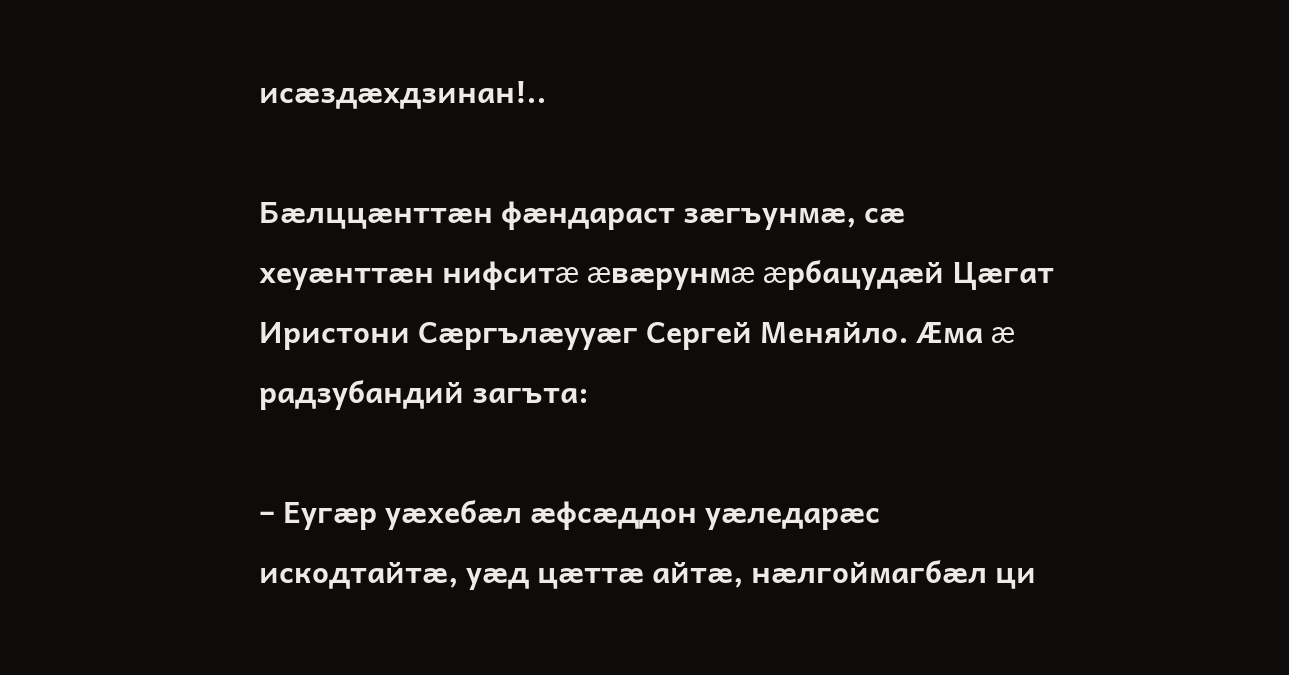исæздæхдзинан!..

Бæлццæнттæн фæндараст зæгъунмæ, сæ хеуæнттæн нифситæ æвæрунмæ æрбацудæй Цæгат Иристони Сæргълæууæг Сергей Меняйло. Æма æ радзубандий загъта:

– Еугæр уæхебæл æфсæддон уæледарæс искодтайтæ, уæд цæттæ айтæ, нæлгоймагбæл ци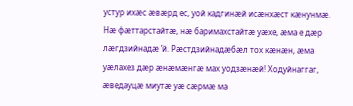устур ихæс æвæрд ес, уой кадгинæй исæнхæст кæнунмæ. Нæ фæттарстайтæ, нæ баримахстайтæ уæхе, æма е дæр лæгдзийнадæ ’й. Рæстдзийнадæбæл тох кæнæн, æма уæлахез дæр æнæмæнгæ мах уодзæнæй! Ходуйнаггаг, æведауцæ миутæ уæ сæрмæ ма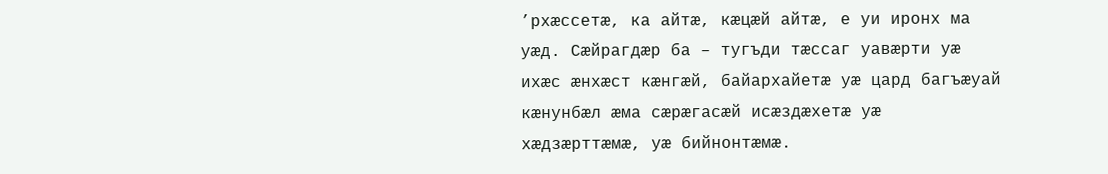’рхæссетæ, ка айтæ, кæцæй айтæ, е уи иронх ма уæд. Сæйрагдæр ба – тугъди тæссаг уавæрти уæ ихæс æнхæст кæнгæй, байархайетæ уæ цард багъæуай кæнунбæл æма сæрæгасæй исæздæхетæ уæ хæдзæрттæмæ, уæ бийнонтæмæ.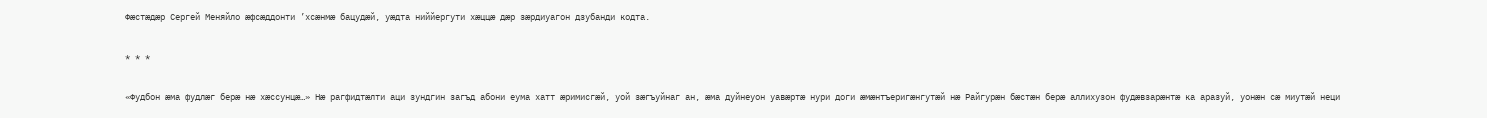Фæстæдæр Сергей Меняйло æфсæддонти ’хсæнмæ бацудæй, уæдта ниййергути хæццæ дæр зæрдиуагон дзубанди кодта.

* * *

«Фудбон æма фудлæг берæ нæ хæссунцæ…» Нæ рагфидтæлти аци зундгин загъд абони еума хатт æримисгæй, уой зæгъуйнаг ан, æма дуйнеуон уавæртæ нури доги æмæнтъеригæнгутæй нæ Райгурæн бæстæн берæ аллихузон фудæвзарæнтæ ка аразуй, уонæн сæ миутæй неци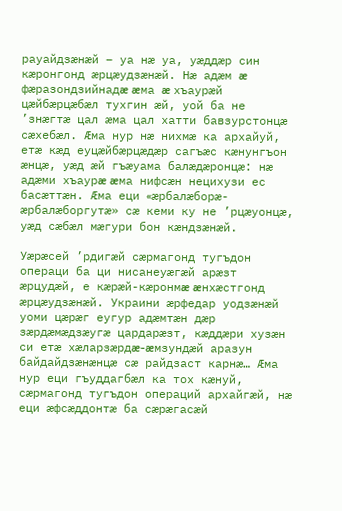рауайдзæнæй – уа нæ уа, уæддæр син кæронгонд æрцæудзæнæй. Нæ адæм æ фæразондзийнадæ æма æ хъаурæй цæйбæрцæбæл тухгин æй, уой ба не ’знæгтæ цал æма цал хатти бавзурстонцæ сæхебæл. Æма нур нæ нихмæ ка архайуй, етæ кæд еуцæйбæрцæдæр сагъæс кæнунгъон æнцæ, уæд æй гъæуама балæдæронцæ: нæ адæми хъаурæ æма нифсæн нецихузи ес басæттæн. Æма еци «æрбалæборæ-æрбалæборгутæ» сæ кеми ку не ’рцæуонцæ, уæд сæбæл мæгури бон кæндзæнæй.

Уæрæсей ’рдигæй сæрмагонд тугъдон операци ба ци нисанеуæгæй арæзт æрцудæй, е кæрæй-кæронмæ æнхæстгонд æрцæудзæнæй. Украини æрфедар уодзæнæй уоми цæрæг еугур адæмтæн дæр зæрдæмæдзæугæ цардарæзт, кæддæри хузæн си етæ хæларзæрдæ-æмзундæй аразун байдайдзæнæнцæ сæ райдзаст карнæ… Æма нур еци гъуддагбæл ка тох кæнуй, сæрмагонд тугъдон операций архайгæй, нæ еци æфсæддонтæ ба сæрæгасæй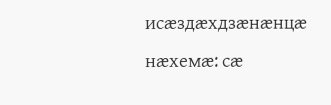исæздæхдзæнæнцæ нæхемæ: сæ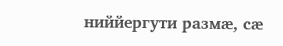ниййергути размæ, сæ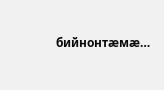бийнонтæмæ…